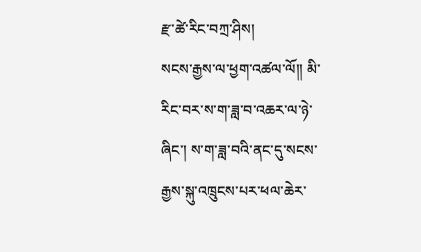རྫ་ཚེ་རིང་བཀྲ་ཤིས།
སངས་རྒྱས་ལ་ཕྱག་འཚལ་ལོ།། མི་རིང་བར་ས་ག་ཟླ་བ་འཆར་ལ་ཉེ་ཞིང་། ས་ག་ཟླ་བའི་ནང་དུ་སངས་རྒྱས་སྐུ་འཁྲུངས་པར་ཕལ་ཆེར་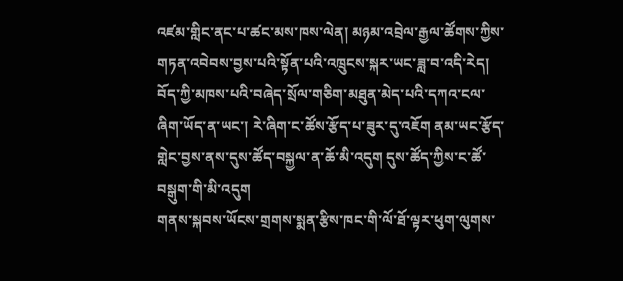འཛམ་གླིང་ནང་པ་ཚང་མས་ཁས་ལེན། མཉམ་འབྲེལ་རྒྱལ་ཚོགས་ཀྱིས་གཏན་འབེབས་བྱས་པའི་སྟོན་པའི་འཁྲུངས་སྐར་ཡང་ཟླ་བ་འདི་རེད། བོད་ཀྱི་མཁས་པའི་བཞེད་སྲོལ་གཅིག་མཐུན་མེད་པའི་དཀའ་ངལ་ཞིག་ཡོད་ན་ཡང་། རེ་ཞིག་ང་ཚོས་རྩོད་པ་ཟུར་དུ་འཇོག ནམ་ཡང་རྩོད་གླེང་བྱས་ནས་དུས་ཚོད་བསྐྱལ་ན་ཆོ་མི་འདུག དུས་ཚོད་ཀྱིས་ང་ཚོ་བསྒུག་གི་མི་འདུག
གནས་སྐབས་ཡོངས་གྲགས་སྨན་རྩིས་ཁང་གི་ལོ་ཐོ་ལྟར་ཕུག་ལུགས་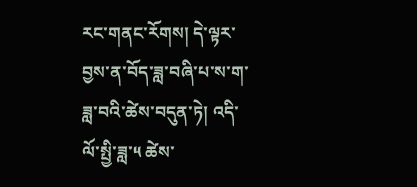རང་གནང་རོགས། དེ་ལྟར་བྱས་ན་བོད་ཟླ་བཞི་པ་ས་ག་ཟླ་བའི་ཚེས་བདུན་ཏེ། འདི་ལོ་སྤྱི་ཟླ་༥ ཚེས་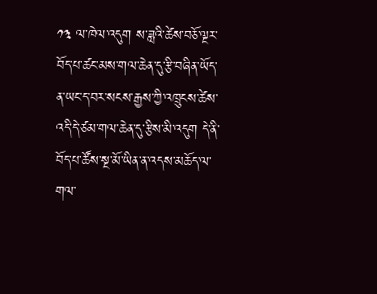༡༣ ལ་ཁེལ་འདུག ས་ཟླའི་ཚེས་བཅོ་ལྔར་བོད་པ་ཚང་མས་གལ་ཆེན་དུ་རྩི་བཞིན་ཡོད་ན་ཡང་ད་བར་སངས་རྒྱས་ཀྱི་འཁྲུངས་ཚེས་འདི་དེ་ཙམ་གལ་ཆེན་དུ་རྩིས་མི་འདུག དེ་ནི་བོད་པ་ཚོས་སྔ་མོ་ཡིན་ན་འདས་མཆོད་ལ་གལ་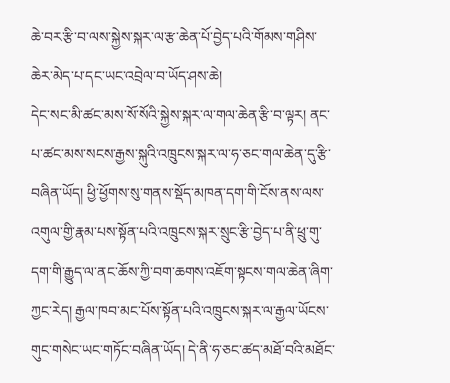ཆེ་བར་རྩི་བ་ལས་སྐྱེས་སྐར་ལ་རྩ་ཆེན་པོ་བྱེད་པའི་གོམས་གཤིས་ཆེར་མེད་པ་དང་ཡང་འབྲེལ་བ་ཡོད་ཤས་ཆེ།
དེང་སང་མི་ཚང་མས་སོ་སོའི་སྐྱེས་སྐར་ལ་གལ་ཆེན་རྩི་བ་ལྟར། ནང་པ་ཚང་མས་སངས་རྒྱས་སྐུའི་འཁྲུངས་སྐར་ལ་ཧ་ཅང་གལ་ཆེན་དུ་རྩི་བཞིན་ཡོད། ཕྱི་ཕྱོགས་སུ་གནས་སྡོད་མཁན་དག་གི་ངོས་ནས་ལས་འགུལ་གྱི་རྣམ་པས་སྟོན་པའི་འཁྲུངས་སྐར་སྲུང་རྩི་བྱེད་པ་ནི་ཕྲུ་གུ་དག་གི་རྒྱུད་ལ་ནང་ཆོས་ཀྱི་བག་ཆགས་འཇོག་སྟངས་གལ་ཆེན་ཞིག་ཀྱང་རེད། རྒྱལ་ཁབ་མང་པོས་སྟོན་པའི་འཁྲུངས་སྐར་ལ་རྒྱལ་ཡོངས་གུང་གསེང་ཡང་གཏོང་བཞིན་ཡོད། དེ་ནི་ཧ་ཅང་ཚད་མཐོ་བའི་མཐོང་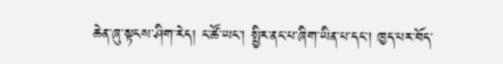ཆེན་ཞུ་སྟངས་ཤིག་རེད། ང་ཚོ་ཡང་། སྤྱིར་ནང་པ་ཞིག་ཡིན་པ་དང་། ཁྱད་པར་བོད་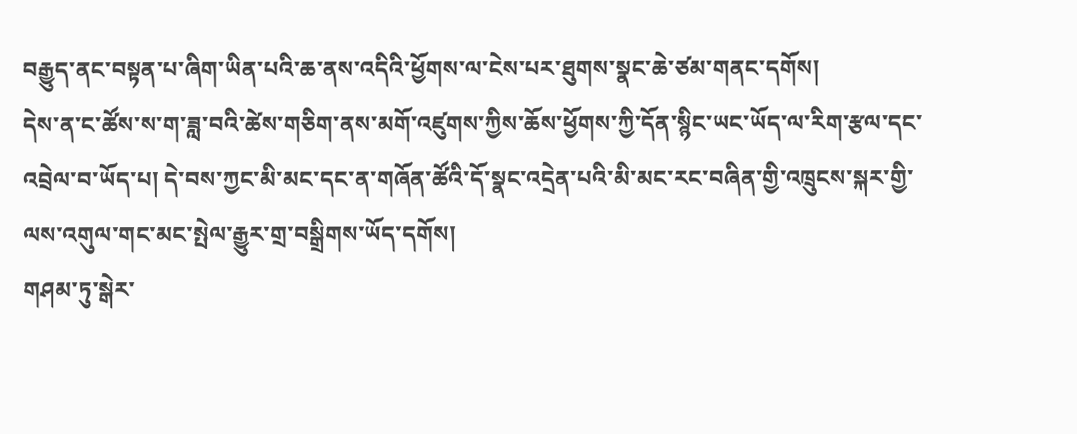བརྒྱུད་ནང་བསྟན་པ་ཞིག་ཡིན་པའི་ཆ་ནས་འདིའི་ཕྱོགས་ལ་ངེས་པར་ཐུགས་སྣང་ཆེ་ཙམ་གནང་དགོས།
དེས་ན་ང་ཚོས་ས་ག་ཟླ་བའི་ཚེས་གཅིག་ནས་མགོ་འཛུགས་ཀྱིས་ཆོས་ཕྱོགས་ཀྱི་དོན་སྙིང་ཡང་ཡོད་ལ་རིག་རྩལ་དང་འབྲེལ་བ་ཡོད་པ། དེ་བས་ཀྱང་མི་མང་དང་ན་གཞོན་ཚོའི་དོ་སྣང་འདྲེན་པའི་མི་མང་རང་བཞིན་གྱི་འཁྲུངས་སྐར་གྱི་ལས་འགུལ་གང་མང་སྤེལ་རྒྱུར་གྲ་བསྒྲིགས་ཡོད་དགོས།
གཤམ་ཏུ་སྒེར་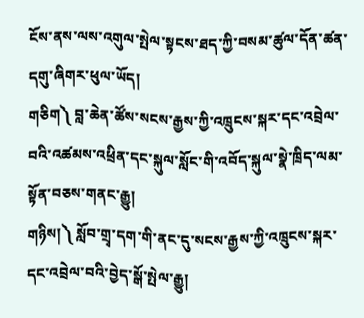ངོས་ནས་ལས་འགུལ་སྤེལ་སྟངས་ཐད་ཀྱི་བསམ་ཚུལ་དོན་ཚན་དགུ་ཞིགར་ཕུལ་ཡོད།
གཅིག༽ བླ་ཆེན་ཚོས་སངས་རྒྱས་ཀྱི་འཁྲུངས་སྐར་དང་འབྲེལ་བའི་འཚམས་འཕྲིན་དང་སྐུལ་སློང་གི་འབོད་སྐུལ་སྣེ་ཁྲིད་ལམ་སྟོན་བཅས་གནང་རྒྱུ།
གཉིས།༽ སློབ་གྲྭ་དག་གི་ནང་དུ་སངས་རྒྱས་ཀྱི་འཁྲུངས་སྐར་དང་འབྲེལ་བའི་བྱེད་སྒོ་སྤེལ་རྒྱུ།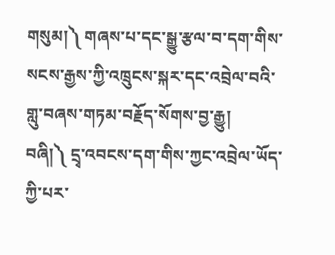གསུམ།༽ གཞས་པ་དང་སྒྱུ་རྩལ་བ་དག་གིས་སངས་རྒྱས་ཀྱི་འཁྲུངས་སྐར་དང་འབྲེལ་བའི་གླུ་བཞས་གཏམ་བརྗོད་སོགས་བྱ་རྒྱུ།
བཞི།༽ དྲྭ་འབངས་དག་གིས་ཀྱང་འབྲེལ་ཡོད་ཀྱི་པར་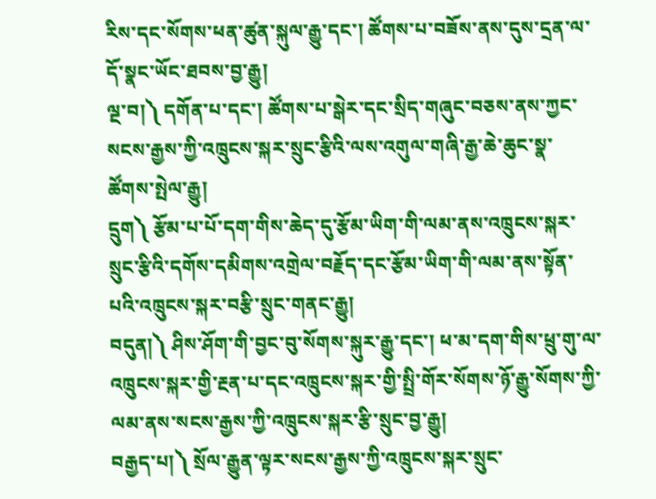རིས་དང་སོགས་ཕན་ཚུན་སྐུལ་རྒྱུ་དང་། ཚོགས་པ་བཟོས་ནས་དུས་དྲན་ལ་དོ་སྣང་ཡོང་ཐབས་བྱ་རྒྱུ།
ལྔ་བ།༽ དགོན་པ་དང་། ཚོགས་པ་སྒེར་དང་སྲིད་གཞུང་བཅས་ནས་ཀྱང་སངས་རྒྱས་ཀྱི་འཁྲུངས་སྐར་སྲུང་རྩིའི་ལས་འགུལ་གཞི་རྒྱ་ཆེ་ཆུང་སྣ་ཚོགས་སྤེལ་རྒྱུ།
དྲུག༽ རྩོམ་པ་པོ་དག་གིས་ཆེད་དུ་རྩོམ་ཡིག་གི་ལམ་ནས་འཁྲུངས་སྐར་སྲུང་རྩིའི་དགོས་དམིགས་འགྲེལ་བརྗོད་དང་རྩོམ་ཡིག་གི་ལམ་ནས་སྟོན་པའི་འཁྲུངས་སྐར་བརྩི་སྲུང་གནང་རྒྱུ།
བདུན།༽ ཤིས་ཤོག་གི་བྱང་བུ་སོགས་སྐུར་རྒྱུ་དང་། ཕ་མ་དག་གིས་ཕྲུ་གུ་ལ་འཁྲུངས་སྐར་གྱི་རྔན་པ་དང་འཁྲུངས་སྐར་གྱི་སྤྲི་གོར་སོགས་ཉོ་རྒྱུ་སོགས་ཀྱི་ལམ་ནས་སངས་རྒྱས་ཀྱི་འཁྲུངས་སྐར་རྩི་སྲུང་བྱ་རྒྱུ།
བརྒྱད་པ།༽ སྲོལ་རྒྱུན་ལྟར་སངས་རྒྱས་ཀྱི་འཁྲུངས་སྐར་སྲུང་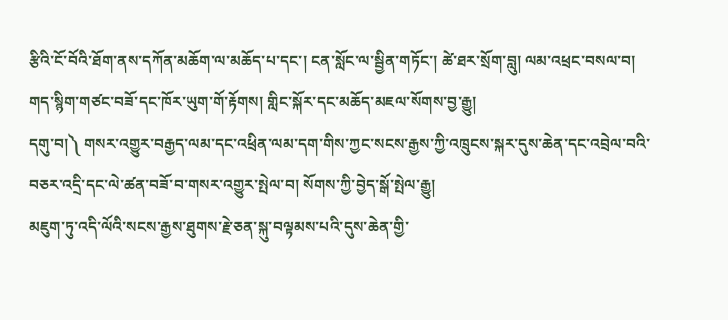རྩིའི་ངོ་བོའི་ཐོག་ནས་དཀོན་མཆོག་ལ་མཆོད་པ་དང་། ངན་སློང་ལ་སྦྱིན་གཏོང་། ཚེ་ཐར་སྲོག་བླུ། ལམ་འཕྲང་བསལ་བ། གད་སྙིག་གཙང་བཟོ་དང་ཁོར་ཡུག་གོ་རྟོགས། གླིང་སྐོར་དང་མཆོད་མཇལ་སོགས་བྱ་རྒྱུ།
དགུ་བ།༽ གསར་འགྱུར་བརྒྱད་ལམ་དང་འཕྲིན་ལམ་དག་གིས་ཀྱང་སངས་རྒྱས་ཀྱི་འཁྲུངས་སྐར་དུས་ཆེན་དང་འབྲེལ་བའི་བཅར་འདྲི་དང་ལེ་ཚན་བཟོ་བ་གསར་འགྱུར་སྤེལ་བ། སོགས་ཀྱི་བྱེད་སྒོ་སྤེལ་རྒྱུ།
མཇུག་ཏུ་འདི་ལོའི་སངས་རྒྱས་ཐུགས་རྗེ་ཅན་སྐུ་བལྟམས་པའི་དུས་ཆེན་གྱི་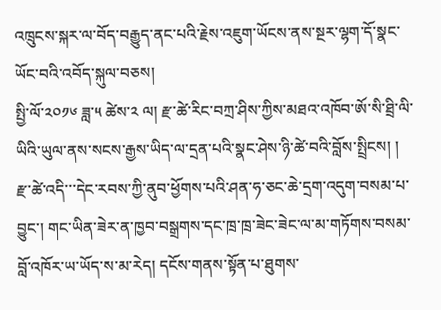འཁྲུངས་སྐར་ལ་བོད་བརྒྱུད་ནང་པའི་རྗེས་འཇུག་ཡོངས་ནས་སྔར་ལྷག་དོ་སྣང་ཡོང་བའི་འབོད་སྐུལ་བཅས།
སྤྱི་ལོ་༢༠༡༦ ཟླ་༥ ཚེས་༢ ལ། རྫ་ཚེ་རིང་བཀྲ་ཤིས་ཀྱིས་མཐའ་འཁོབ་ཨོ་སི་ཐྲི་ལི་ཡིའི་ཡུལ་ནས་སངས་རྒྱས་ཡིད་ལ་དྲན་པའི་སྣང་ཤེས་ཉི་ཚེ་བའི་བློས་སྤྲིངས། །
རྫ་ཚེ་འདི་་་དེང་རབས་ཀྱི་ནུབ་ཕྱོགས་པའི་ཤན་ཧ་ཅང་ཆེ་དྲག་འདུག་བསམ་པ་བྱུང་། གང་ཡིན་ཟེར་ན་ཁྱབ་བསྒྲགས་དང་ཁྲ་ཁྲ་ཟེང་ཟེང་ལ་མ་གཏོགས་བསམ་བློ་འཁོར་ཡ་ཡོད་ས་མ་རེད། དངོས་གནས་སྟོན་པ་ཐུགས་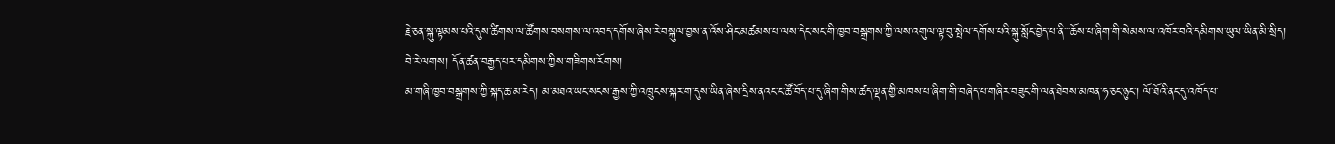རྗེ་ཅན་སྐུ་ལྟམས་པའི་དུས་ཚིགས་ལ་ཚོགས་བསགས་ལ་འབད་དགོས་ཞེས་རེ་བསྐུལ་བྱས་ན་འོས་ཤིང་མཚམས་པ་ལས་དེང་སང་གི་ཁྱབ་བསྒྲགས་ཀྱི་ལས་འགུལ་ལྟ་བུ་སྤེལ་དགོས་པའི་སྐུ་སློང་བྱེད་པ་ནི་་་ཆོས་པ་ཞིག་གི་སེམས་ལ་འཁོར་བའི་དམིགས་ཡུལ་ཡིན་མི་སྲིད།
བེ་རེ་ལགས། དོན་ཚན་བརྒྱད་པར་དམིགས་ཀྱིས་གཟིགས་རོགས།
མ་གཞི་ཁྱབ་བསྒྲགས་ཀྱི་སྐད་ཆ་མ་རེད། མ་མཐའ་ཡང་སངས་རྒྱས་ཀྱི་འཁྲུངས་སྐར་ག་དུས་ཡིན་ཞེས་དྲིས་ནའང་ང་ཚོ་བོད་པ་དུ་ཞིག་གིས་ཚད་ལྡན་གྱི་མཁས་པ་ཞིག་གི་བཞེད་པ་གཞིར་བཟུང་གི་ལན་ཐེབས་མཁན་ཧ་ཅང་ཉུང་། ལོ་ཐོའི་ནང་དུ་འཁོད་པ་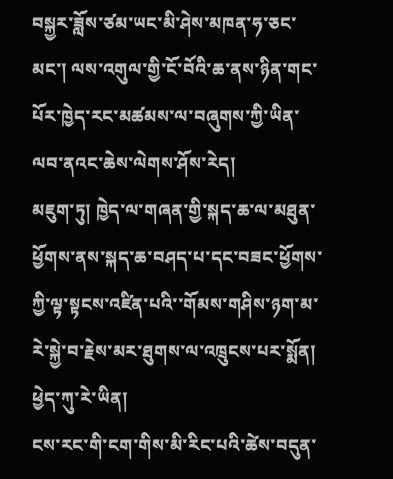བསྐྱར་ཟློས་ཙམ་ཡང་མི་ཤེས་མཁན་ཧ་ཅང་མང་། ལས་འགུལ་གྱི་ངོ་བོའི་ཆ་ནས་ཉིན་གང་པོར་ཁྱེད་རང་མཚམས་ལ་བཞུགས་ཀྱི་ཡིན་ལབ་ནའང་ཆེས་ལེགས་ཤོས་རེད།
མཇུག་ཏུ། ཁྱེད་ལ་གཞན་གྱི་སྐད་ཆ་ལ་མཐུན་ཕྱོགས་ནས་སྐད་ཆ་བཤད་པ་དང་བཟང་ཕྱོགས་ཀྱི་ལྟ་སྟངས་འཛིན་པའི་་གོམས་གཤིས་ཉག་མ་རེ་སྐྱེ་བ་རྗེས་མར་ཐུགས་ལ་འཁྲུངས་པར་སྨོན། ཕྱེད་ཀུ་རེ་ཡིན།
ངས་རང་གི་ངག་གིས་མི་རིང་པའི་ཚེས་བདུན་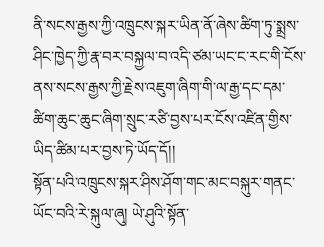ནི་སངས་རྒྱས་ཀྱི་འཁྲུངས་སྐར་ཡིན་ནོ་ཞེས་ཚིག་ཏུ་སྨྲས་ཤིང་ཁྱེད་ཀྱི་རྣ་བར་བསྐྱལ་བ་འདི་ཙམ་ཡང་ང་རང་གི་ངོས་ནས་སངས་རྒྱས་ཀྱི་རྗེས་འཇུག་ཞིག་གི་ལ་རྒྱ་དང་དམ་ཚིག་ཆུང་ཆུང་ཞིག་སྲུང་རཙི་བྱས་པར་ངོས་འཛིན་གྱིས་ཡིད་ཚིམ་པར་བྱས་ཏེ་ཡོད་དོ།།
སྟོན་པའི་འཁྲུངས་སྐར་ཤིས་ཤོག་གང་མང་བསྐུར་གནང་ཡོང་བའི་རེ་སྐུལ་ཞུ། ཡེ་ཤུའི་སྟོན་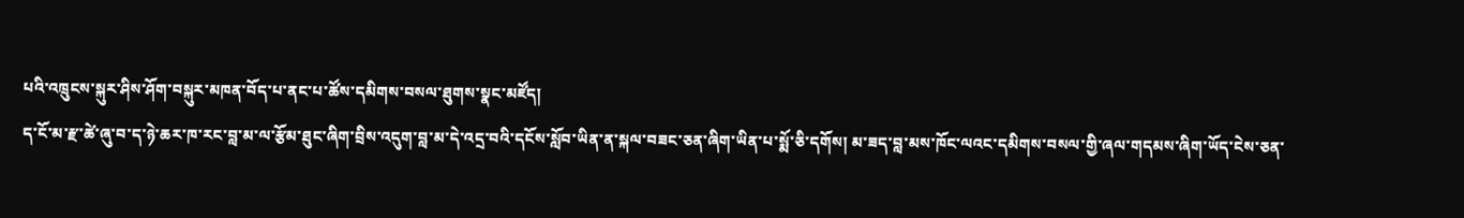པའི་འཁྲུངས་སྐུར་ཤིས་ཤོག་བསྐུར་མཁན་བོད་པ་ནང་པ་ཚོས་དམིགས་བསལ་ཐུགས་སྣང་མཛོད།
ད་ངོ་མ་རྫ་ཚེ་ཞུ་བ་ད་ཉེ་ཆར་ཁ་རང་བླ་མ་ལ་རྩོམ་ཐུང་ཞིག་བྲིས་འདུག་བླ་མ་དེ་འདྲ་བའི་དངོས་སློབ་ཡིན་ན་སྐལ་བཟང་ཅན་ཞིག་ཡིན་པ་སྨོ་ཅི་དགོས། མ་ཟད་བླ་མས་ཁོང་ལའང་དམིགས་བསལ་གྱི་ཞལ་གདམས་ཞིག་ཡོད་ངེས་ཅན་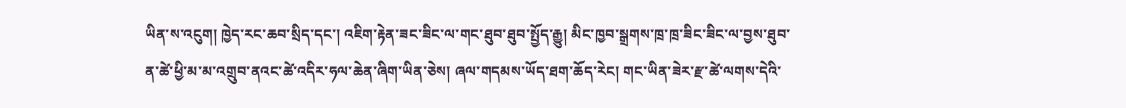ཡིན་ས་འངུག། ཁྱེད་རང་ཆབ་སྲིད་དང་། འཇིག་རྟེན་ཟང་ཟིང་ལ་གང་ཐུབ་ཐུབ་སྤྱོད་རྒྱུ། མིང་ཁྱབ་སྒྲགས་ཁྲ་ཁྲ་ཟིང་ཟིང་ལ་བྱས་ཐུབ་ན་ཚེ་ཕྱི་མ་མ་འགྲུབ་ནའང་ཚེ་འདིར་ཧལ་ཆེན་ཞིག་ཡིན་ཅེས། ཞལ་གདམས་ཡོད་ཐག་ཆོད་རེང། གང་ཡིན་ཟེར་རྫ་ཚེ་ལགས་དེའི་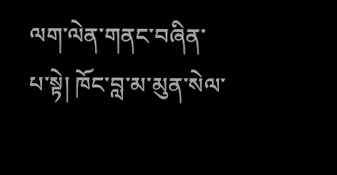ལག་ལེན་གནང་བཞིན་པ་སྟེ། ཁོང་བླ་མ་མུན་སེལ་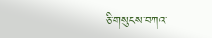ཅི་གསུངས་བཀའ་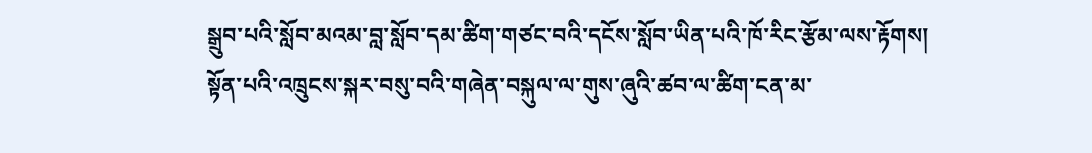སྒྲུབ་པའི་སློབ་མའམ་བླ་སློབ་དམ་ཚིག་གཙང་བའི་དངོས་སློབ་ཡིན་པའི་ཁོ་རིང་རྩོམ་ལས་རྟོགས།
སྟོན་པའི་འཁྲུངས་སྐར་བསུ་བའི་གཞེན་བསྐུལ་ལ་གུས་ཞུའི་ཚབ་ལ་ཚིག་ངན་མ་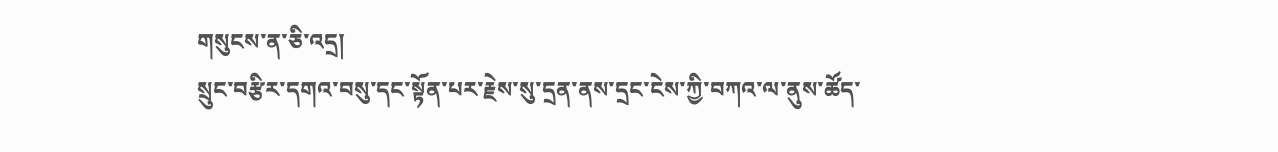གསུངས་ན་ཅི་འདྲ།
སྲུང་བརྩིར་དགའ་བསུ་དང་སྟོན་པར་རྗེས་སུ་དྲན་ནས་དྲང་ངེས་ཀྱི་བཀའ་ལ་ནུས་ཚོད་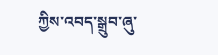ཀྱིས་འབད་སྒྲུབ་ཞུ་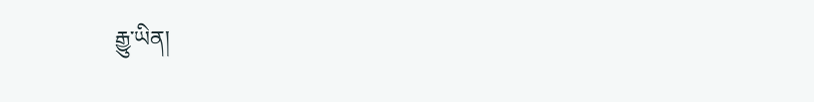རྒྱུ་ཡིན།